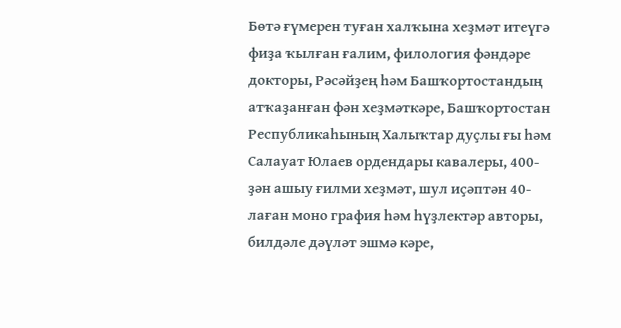Бөтә ғүмерен туған халҡына хеҙмәт итеүгә фиҙа ҡылған ғалим, филология фәндәре докторы, Рәсәйҙең һәм Башҡортостандың атҡаҙанған фән хеҙмәткәре, Башҡортостан Республикаһының Халыҡтар дуҫлы ғы һәм Салауат Юлаев ордендары кавалеры, 400-ҙән ашыу ғилми хеҙмәт, шул иҫәптән 40-лаған моно графия һәм һүҙлектәр авторы, билдәле дәүләт эшмә кәре,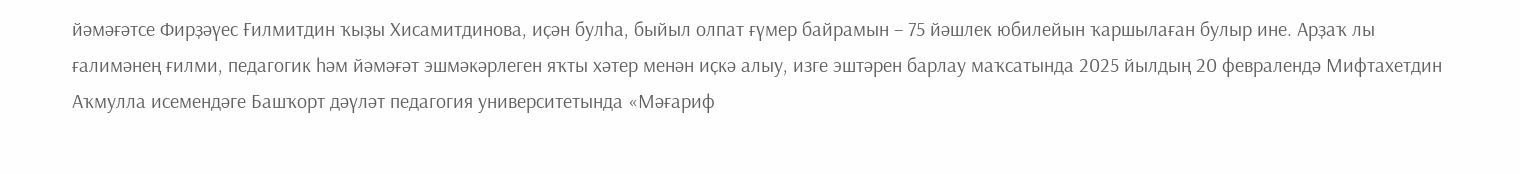йәмәғәтсе Фирҙәүес Ғилмитдин ҡыҙы Хисамитдинова, иҫән булһа, быйыл олпат ғүмер байрамын – 75 йәшлек юбилейын ҡаршылаған булыр ине. Арҙаҡ лы ғалимәнең ғилми, педагогик һәм йәмәғәт эшмәкәрлеген яҡты хәтер менән иҫкә алыу, изге эштәрен барлау маҡсатында 2025 йылдың 20 февралендә Мифтахетдин Аҡмулла исемендәге Башҡорт дәүләт педагогия университетында «Мәғариф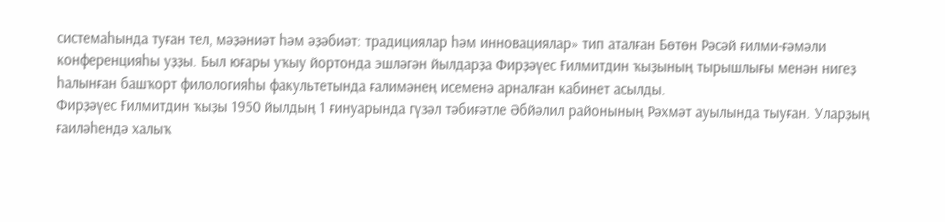системаһында туған тел, мәҙәниәт һәм әҙәбиәт: традициялар һәм инновациялар» тип аталған Бөтөн Рәсәй ғилми-ғәмәли конференцияһы уҙҙы. Был юғары уҡыу йортонда эшләгән йылдарҙа Фирҙәүес Ғилмитдин ҡыҙының тырышлығы менән нигеҙ һалынған башҡорт филологияһы факультетында ғалимәнең исеменә арналған кабинет асылды.
Фирҙәүеc Ғилмитдин ҡыҙы 1950 йылдың 1 ғинуарында гүзәл тәбиғәтле Әбйәлил районының Рәхмәт ауылында тыуған. Уларҙың ғаиләһендә халыҡ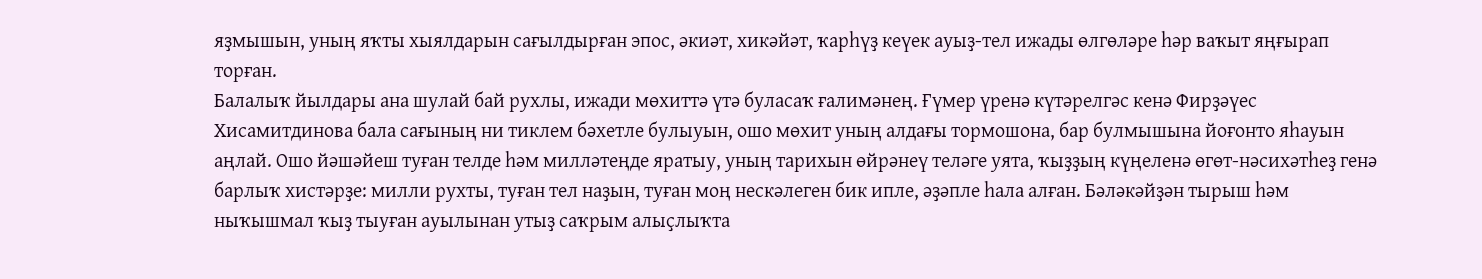яҙмышын, уның яҡты хыялдарын сағылдырған эпос, әкиәт, хикәйәт, ҡарһүҙ кеүек ауыҙ-тел ижады өлгөләре һәр ваҡыт яңғырап торған.
Балалыҡ йылдары ана шулай бай рухлы, ижади мөхиттә үтә буласаҡ ғалимәнең. Ғүмер үренә күтәрелгәс кенә Фирҙәүес Хисамитдинова бала сағының ни тиклем бәхетле булыуын, ошо мөхит уның алдағы тормошона, бар булмышына йоғонто яһауын аңлай. Ошо йәшәйеш туған телде һәм милләтеңде яратыу, уның тарихын өйрәнеү теләге уята, ҡыҙҙың күңеленә өгөт-нәсихәтһеҙ генә барлыҡ хистәрҙе: милли рухты, туған тел наҙын, туған моң нескәлеген бик ипле, әҙәпле һала алған. Бәләкәйҙән тырыш һәм ныҡышмал ҡыҙ тыуған ауылынан утыҙ саҡрым алыҫлыҡта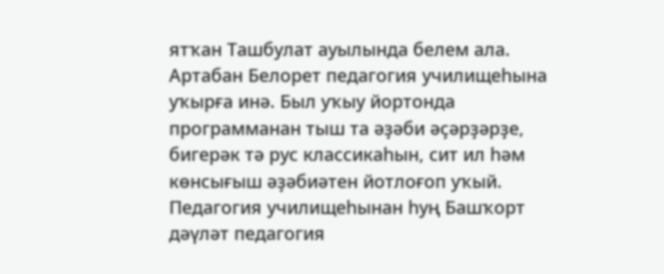ятҡан Ташбулат ауылында белем ала. Артабан Белорет педагогия училищеһына уҡырға инә. Был уҡыу йортонда программанан тыш та әҙәби әҫәрҙәрҙе, бигерәк тә рус классикаһын, cит ил һәм көнсығыш әҙәбиәтен йотлоғоп уҡый.
Педагогия училищеһынан һуң Башҡорт дәүләт педагогия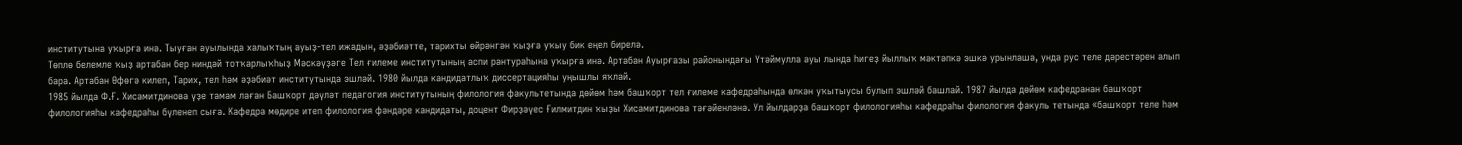институтына уҡырға инә. Тыуған ауылында халыҡтың ауыҙ-тел ижадын, әҙәбиәтте, тарихты өйрәнгән ҡыҙға уҡыу бик еңел бирелә.
Төплө белемле ҡыҙ артабан бер ниндәй тотҡарлыҡһыҙ Мәскәүҙәге Тел ғилеме институтының аспи рантураһына уҡырға инә. Артабан Ауырғазы районындағы Үтәймулла ауы лында һигеҙ йыллыҡ мәктәпкә эшкә урынлаша, унда рус теле дәрестәрен алып бара. Артабан Өфөгә килеп, Тарих, тел һәм әҙәбиәт институтында эшләй. 1980 йылда кандидатлыҡ диссертацияһы уңышлы яҡлай.
1985 йылда Ф.Ғ. Хисамитдинова үҙе тамам лаған Башҡорт дәүләт педагогия институтының филология факультетында дөйөм һәм башҡорт тел ғилеме кафедраһында өлкән уҡытыусы булып эшләй башлай. 1987 йылда дөйөм кафедранан башҡорт филологияһы кафедраһы бүленеп сыға. Кафедра мөдире итеп филология фәндәре кандидаты, доцент Фирҙәүес Ғилмитдин ҡыҙы Хисамитдинова тәғәйенләнә. Ул йылдарҙа башҡорт филологияһы кафедраһы филология факуль тетында «башҡорт теле һәм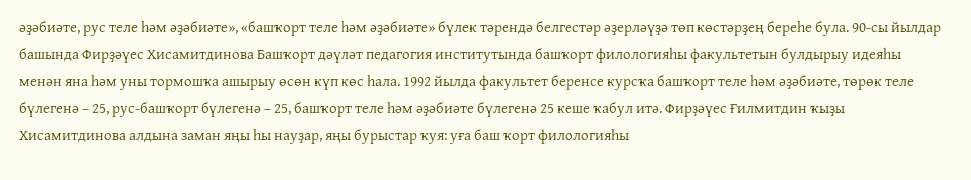әҙәбиәте, рус теле һәм әҙәбиәте», «башҡорт теле һәм әҙәбиәте» бүлек тәрендә белгестәр әҙерләүҙә төп көстәрҙең береһе була. 90-сы йылдар башында Фирҙәүес Хисамитдинова Башҡорт дәүләт педагогия институтында башҡорт филологияһы факультетын булдырыу идеяһы менән яна һәм уны тормошҡа ашырыу өсөн күп көс һала. 1992 йылда факультет беренсе курсҡа башҡорт теле һәм әҙәбиәте, төрөк теле бүлегенә – 25, рус-башҡорт бүлегенә – 25, башҡорт теле һәм әҙәбиәте бүлегенә 25 кеше ҡабул итә. Фирҙәүес Ғилмитдин ҡыҙы Хисамитдинова алдына заман яңы һы науҙар, яңы бурыстар ҡуя: уға баш ҡорт филологияһы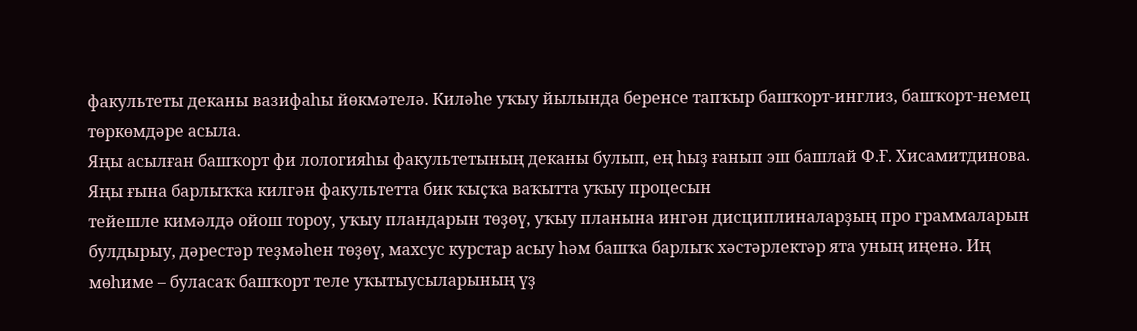факультеты деканы вазифаһы йөкмәтелә. Киләһе уҡыу йылында беренсе тапҡыр башҡорт-инглиз, башҡорт-немец төркөмдәре асыла.
Яңы асылған башҡорт фи лологияһы факультетының деканы булып, ең һыҙ ғанып эш башлай Ф.Ғ. Хисамитдинова. Яңы ғына барлыҡҡа килгән факультетта бик ҡыҫҡа ваҡытта уҡыу процесын
тейешле кимәлдә ойош тороу, уҡыу пландарын төҙөү, уҡыу планына ингән дисциплиналарҙың про граммаларын булдырыу, дәрестәр теҙмәһен төҙөү, махсус курстар асыу һәм башҡа барлыҡ хәстәрлектәр ята уның иңенә. Иң мөһиме – буласаҡ башҡорт теле уҡытыусыларының үҙ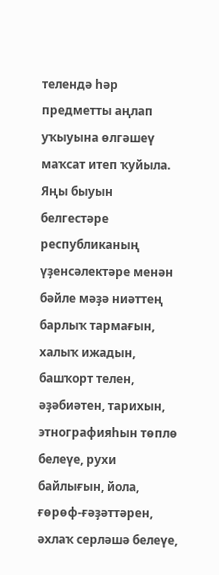телендә һәр предметты аңлап уҡыуына өлгәшеү маҡсат итеп ҡуйыла. Яңы быуын белгестәре республиканың үҙенсәлектәре менән бәйле мәҙә ниәттең барлыҡ тармағын, халыҡ ижадын, башҡорт телен, әҙәбиәтен, тарихын, этнографияһын төплө белеүе, рухи байлығын, йола, ғөрөф-ғәҙәттәрен, әхлаҡ серләшә белеүе,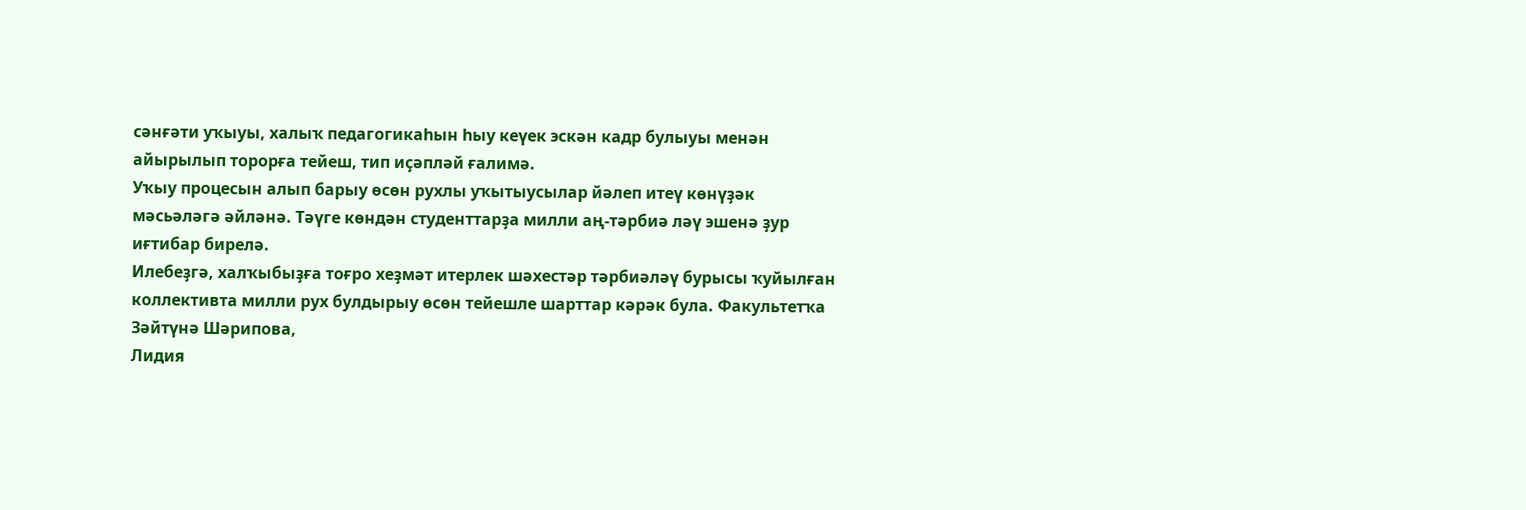сәнғәти уҡыуы, халыҡ педагогикаһын һыу кеүек эскән кадр булыуы менән айырылып торорға тейеш, тип иҫәпләй ғалимә.
Уҡыу процесын алып барыу өсөн рухлы уҡытыусылар йәлеп итеү көнүҙәк мәсьәләгә әйләнә. Тәүге көндән студенттарҙа милли аң-тәрбиә ләү эшенә ҙур иғтибар бирелә.
Илебеҙгә, халҡыбыҙға тоғро хеҙмәт итерлек шәхестәр тәрбиәләү бурысы ҡуйылған коллективта милли рух булдырыу өсөн тейешле шарттар кәрәк була. Факультетҡа Зәйтүнә Шәрипова,
Лидия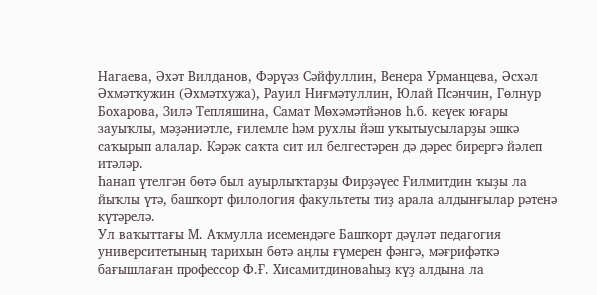Нагаева, Әхәт Вилданов, Фәрүәз Сәйфуллин, Венера Урманцева, Әcхәл Әхмәтҡужин (Әхмәтхужа), Рауил Ниғмәтуллин, Юлай Псәнчин, Гөлнур Бохарова, Зилә Тепляшина, Самат Мөхәмәтйәнов һ.б. кеүек юғары зауыҡлы, мәҙәниәтле, ғилемле һәм рухлы йәш уҡытыусыларҙы эшкә саҡырып алалар. Кәрәк саҡта сит ил белгестәрен дә дәрес бирергә йәлеп итәләр.
Һанап үтелгән бөтә был ауырлыҡтарҙы Фирҙәүес Ғилмитдин ҡыҙы ла йыҡлы үтә, башҡорт филология факультеты тиҙ арала алдынғылар рәтенә күтәрелә.
Ул ваҡыттағы М. Аҡмулла исемендәге Башҡорт дәүләт педагогия университетының тарихын бөтә аңлы ғүмерен фәнгә, мәғрифәткә бағышлаған профессор Ф.Ғ. Хисамитдиноваһыҙ күҙ алдына ла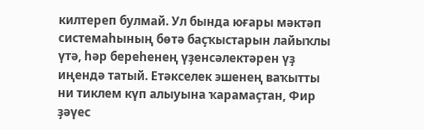килтереп булмай. Ул бында юғары мәктәп системаһының бөтә баҫҡыстарын лайыҡлы үтә, һәр береһенең үҙенсәлектәрен үҙ иңендә татый. Етәкселек эшенең ваҡытты ни тиклем күп алыуына ҡарамаҫтан, Фир ҙәүес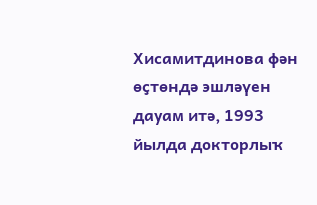Хисамитдинова фән өҫтөндә эшләүен дауам итә, 1993 йылда докторлыҡ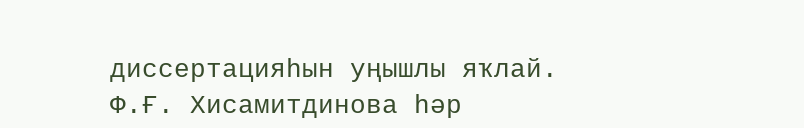диссертацияһын уңышлы яҡлай.
Ф.Ғ. Хисамитдинова һәр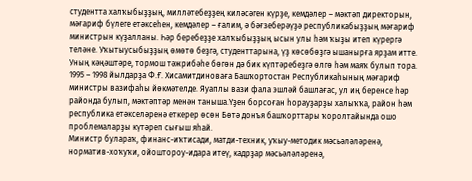студентта халҡыбыҙҙың, милләтебеҙҙең киләсәген күрҙе, кемдәлер – мәктәп директорын, мәғариф бүлеге етәксеһен, кемдәлер – ғалим, ә бәғзеберәүҙә республикабыҙҙың мәғариф министрын күҙалланы. Һәр беребеҙҙе халҡыбыҙҙың ысын улы һәм ҡыҙы итеп күрергә теләне. Уҡытыусыбыҙҙың өмөтө беҙгә, студенттарына, үҙ көсөбөҙгә ышанырға ярҙам итте. Уның кәңәштәре, тормош тәжрибәһе бөгөн дә бик күптәребеҙгә өлгө һәм маяҡ булып тора.
1995 – 1998 йылдарҙа Ф.Ғ. Хисамитдиноваға Башҡортостан Республикаһының мәғариф министры вазифаһы йөкмәтелде. Яуаплы вази фала эшләй башлағас, ул иң беренсе һәр районда булып, мәктәптәр менән таныша.Үҙен борсоған һорауҙарҙы халыҡҡа, район һәм республика етәкселәренә еткерер өсөн Бөтә донъя башҡорттары ҡоролтайында ошо проблемаларҙы күтәреп сығыш яһай.
Министр булараҡ, финанс-иҡтисади, матди-техник, уҡыу-методик мәсьәләләренә, норматив-хоҡуҡи, ойоштороу-идара итеү, кадрҙар мәсьәләләренә,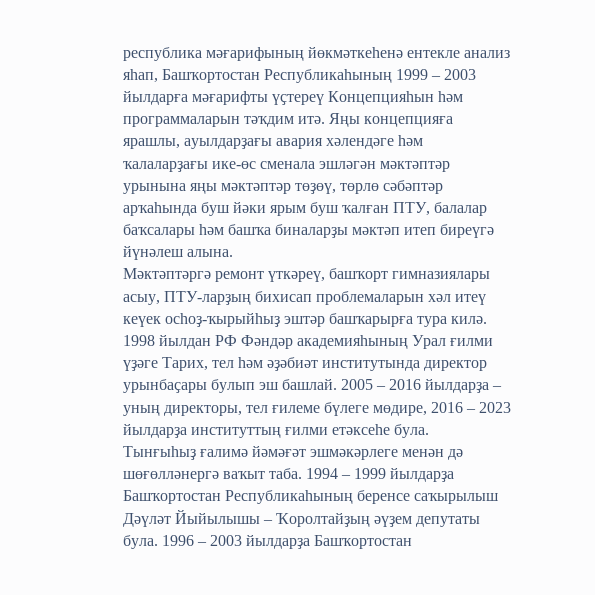республика мәғарифының йөкмәткеһенә ентекле анализ яһап, Башҡортостан Республикаһының 1999 – 2003 йылдарға мәғарифты үҫтереү Концепцияһын һәм программаларын тәҡдим итә. Яңы концепцияға ярашлы, ауылдарҙағы авария хәлендәге һәм ҡалаларҙағы ике-өс сменала эшләгән мәктәптәр урынына яңы мәктәптәр төҙөү, төрлө сәбәптәр арҡаһында буш йәки ярым буш ҡалған ПТУ, балалар баҡсалары һәм башҡа биналарҙы мәктәп итеп биреүгә йүнәлеш алына.
Мәктәптәргә ремонт үткәреү, башҡорт гимназиялары асыу, ПТУ-ларҙың бихисап проблемаларын хәл итеү кеүек осһоҙ-ҡырыйһыҙ эштәр башҡарырға тура килә.
1998 йылдан РФ Фәндәр академияһының Урал ғилми үҙәге Тарих, тел һәм әҙәбиәт институтында директор урынбаҫары булып эш башлай. 2005 – 2016 йылдарҙа – уның директоры, тел ғилеме бүлеге мөдире, 2016 – 2023 йылдарҙа институттың ғилми етәксеһе була.
Тынғыһыҙ ғалимә йәмәғәт эшмәкәрлеге менән дә шөғөлләнергә ваҡыт таба. 1994 – 1999 йылдарҙа Башҡортостан Республикаһының беренсе саҡырылыш Дәүләт Йыйылышы – Ҡоролтайҙың әүҙем депутаты була. 1996 – 2003 йылдарҙа Башҡортостан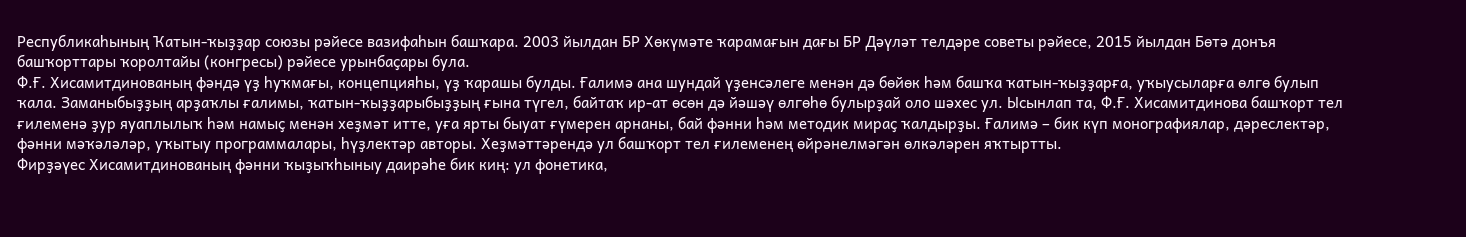Республикаһының Ҡатын-ҡыҙҙар союзы рәйесе вазифаһын башҡара. 2003 йылдан БР Хөкүмәте ҡарамағын дағы БР Дәүләт телдәре советы рәйесе, 2015 йылдан Бөтә донъя башҡорттары ҡоролтайы (конгресы) рәйесе урынбаҫары була.
Ф.Ғ. Хисамитдинованың фәндә үҙ һуҡмағы, концепцияһы, үҙ ҡарашы булды. Ғалимә ана шундай үҙенсәлеге менән дә бөйөк һәм башҡа ҡатын-ҡыҙҙарға, уҡыусыларға өлгө булып ҡала. Заманыбыҙҙың арҙаҡлы ғалимы, ҡатын-ҡыҙҙарыбыҙҙың ғына түгел, байтаҡ ир-ат өсөн дә йәшәү өлгөһө булырҙай оло шәхес ул. Ысынлап та, Ф.Ғ. Хисамитдинова башҡорт тел ғилеменә ҙур яуаплылыҡ һәм намыҫ менән хеҙмәт итте, уға ярты быуат ғүмерен арнаны, бай фәнни һәм методик мираҫ ҡалдырҙы. Ғалимә – бик күп монографиялар, дәреслектәр, фәнни мәҡәләләр, уҡытыу программалары, һүҙлектәр авторы. Хеҙмәттәрендә ул башҡорт тел ғилеменең өйрәнелмәгән өлкәләрен яҡтыртты.
Фирҙәүес Хисамитдинованың фәнни ҡыҙыҡһыныу даирәһе бик киң: ул фонетика,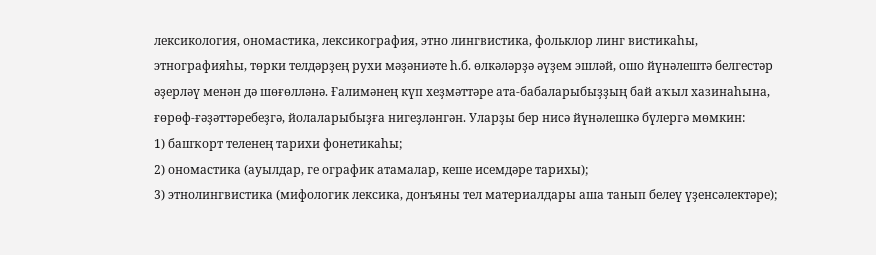лексикология, ономастика, лексикография, этно лингвистика, фольклор линг вистикаһы, этнографияһы, төрки телдәрҙең рухи мәҙәниәте һ.б. өлкәләрҙә әүҙем эшләй, ошо йүнәлештә белгестәр әҙерләү менән дә шөғөлләнә. Ғалимәнең күп хеҙмәттәре ата-бабаларыбыҙҙың бай аҡыл хазинаһына, ғөрөф-ғәҙәттәребеҙгә, йолаларыбыҙға нигеҙләнгән. Уларҙы бер нисә йүнәлешкә бүлергә мөмкин:
1) башҡорт теленең тарихи фонетикаһы;
2) ономастика (ауылдар, ге ографик атамалар, кеше исемдәре тарихы);
3) этнолингвистика (мифологик лексика, донъяны тел материалдары аша танып белеү үҙенсәлектәре);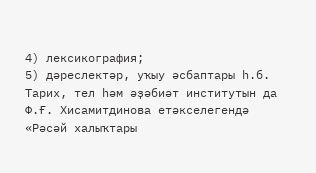4) лексикография;
5) дәреслектәр, уҡыу әсбаптары һ.б.
Тарих, тел һәм әҙәбиәт институтын да Ф.Ғ. Хисамитдинова етәкселегендә «Рәсәй халыҡтары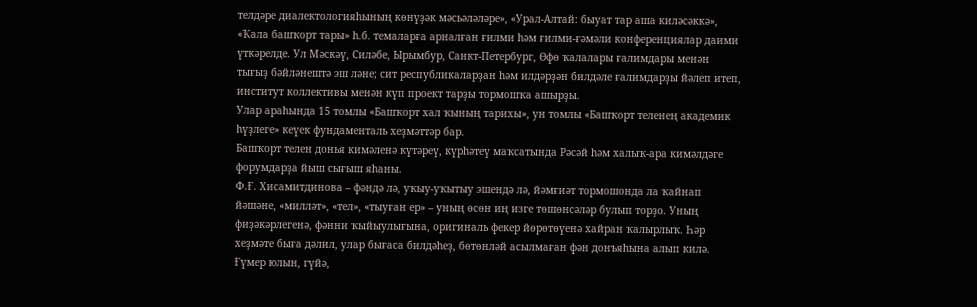телдәре диалектологияһының көнүҙәк мәсьәләләре», «Урал-Алтай: быуат тар аша киләсәккә», «Ҡала башҡорт тары» һ.б. темаларға арналған ғилми һәм ғилми-ғәмәли конференциялар даими үткәрелде. Ул Мәскәү, Силәбе, Ырымбур, Санкт-Петербург, Өфө ҡалалары ғалимдары менән тығыҙ бәйләнештә эш ләне; сит республикаларҙан һәм илдәрҙән билдәле ғалимдарҙы йәлеп итеп, институт коллективы менән күп проект тарҙы тормошҡа ашырҙы.
Улар араһында 15 томлы «Башҡорт хал ҡының тарихы», ун томлы «Башҡорт теленең академик һүҙлеге» кеүек фундаменталь хеҙмәттәр бар.
Башҡорт телен донья кимәленә күтәреү, күрһәтеү маҡсатында Рәсәй һәм халыҡ-ара кимәлдәге форумдарҙа йыш сығыш яһаны.
Ф.Ғ. Хисамитдинова – фәндә лә, уҡыу-уҡытыу эшендә лә, йәмғиәт тормошонда ла ҡайнап йәшәне, «милләт», «тел», «тыуған ер» – уның өсөн иң изге төшөнсәләр булып торҙо. Уның фиҙәкәрлегенә, фәнни ҡыйыулығына, оригиналь фекер йөрөтөүенә хайран ҡалырлыҡ. Һәр хеҙмәте быға дәлил, улар бығаса билдәһеҙ, бөтөнләй асылмаған фән донъяһына алып килә. Ғүмер юлын, гүйә,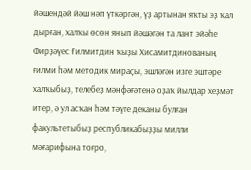йәшендәй йәш нәп үткәргән, үҙ артынан яҡты эҙ ҡал дырған, халҡы өсөн янып йәшәгән та лант эйәһе Фирҙәүес Ғилмитдин ҡыҙы Хисамитдинованың ғилми һәм методик мираҫы, эшләгән изге эштәре халҡыбыҙ, телебеҙ мәнфәғәтенә оҙаҡ йылдар хеҙмәт итер, ә ул асҡан һәм тәүге деканы булған факультетыбыҙ республикабыҙҙы милли мәғарифына тоғро,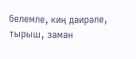белемле, киң даирәле, тырыш, заман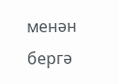менән бергә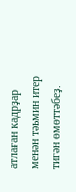атлаған кадрҙар менән тәьмин итер тигән өмөттәбеҙ.